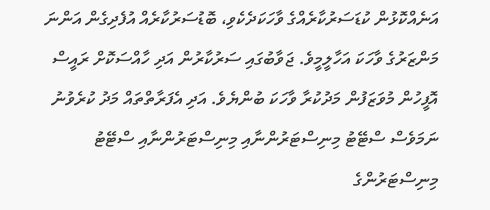އަނެއްކޮޅުން ކުޑަސަރުކާރެއްގެ ވާހަކަދެކެވި، ބޮޑުސަރުކާރެއް އުފެދިގެން އަންނަ މަންޒަރުގެ ވާހަކަ އަހާލީމީވެ. ޖަވާބުގައި ސަރުކާރުން އަދި ހާއްސަކޮށް ރައީސް އޮފީހުން މުވަޒަފުން މަދުކުރާ ވާހަކަ ބުންޔެވެ. އަދި އެފަރާތްތައް މަދު ކުރެވުނު ނަމަވެސް ސްޓޭޓު މިނިސްޓަރުންނާއި މިނިސްޓަރުންނާއި ސްޓޭޓު މިނިސްޓަރުންގެ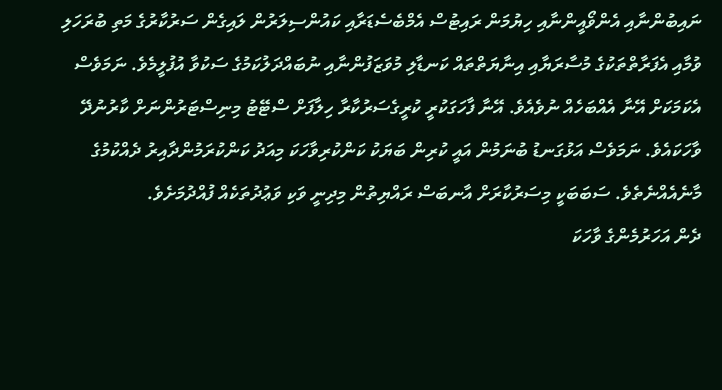ނައިބުންނާއި އެންވޯއީންނާއި ހިޔުމަން ރައިޓުސް އެމްބެސެޑަރާއި ކައުންސިލަރުން ލައިގެން ސަރުކާރުގެ މަތި ބުރަހަލި ވުމާއި އެފަރާތްތަކުގެ މުސާރަޔާއި އިނާޔަތްތައް ކަނޑާލި މުވަޒަފުންނާއި ނުބައްދަލުކަމުގެ ސަކުވާ އުފުލީމެވެ. ނަމަވެސް އެކަމަކަށް އޭނާ އެއްބަހެއް ނުވެއެވެ. އޭނާ ފާހަގަކުރީ ކުރީގެސަރުކާރާ ހިލާފަށް ސްޓޭޓު މިނިސްޓަރުންނަށް ކާރުނުދޭ ވާހަކައެވެ. ނަމަވެސް އަޅުގަނޑު ބުނަމުން އައީ ކުރިން ބަޔަކު ކަންކުރިވާހަކަ މިއަދު ކަންކުރަމުންދާއިރު ދެއްކުމުގެ މާނެއެއްނެތެވެ. ސަބަބަކީ މިސަރުކާރަށް އާނބަސް ރައްޔިތުން މިދިނީ ވަކި ވަޢުދުތަކެއް ފުއްދުމަށެވެ.
ދެން އަހަރުމެންގެ ވާހަކަ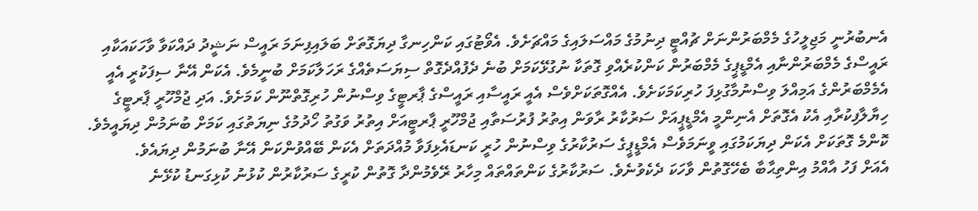އެނބުރުނީ މަޖިލީހުގެ މެމްބަރުންނަށް ޗުއްޓީ ދިނުމުގެ މައްސަލައިގެ މައްޗަށެވެ. އެވޯޓުގައި ކަންހިނގާ ދިޔަގޮތަށް ބަލައިފިނަމަ ރައީސް ނަޝީދު ދައްކަވާ ވާހަކައަކާއި ރައީސްގެ މެމްބަރުންނާއި އެމްޑީޕީގެ މެމްބަރުން ކަންކުރެއްވި ގޮތަކާ ނުގުޅޭކަމަށް ބުނެ ދެފުއްދެގޮތް ސިޔަސަތެއްގެ ރަހަލާކަމަށް ބުނީމެވެ. އެކަން އޭނާ ސިފަކުރީ އެއީ އެމެމްބަރުންގެ އަމިއްލަ ވިސްނުމާގުޅިފަ ހުރިކަމަކަށެވެ. އެއްގޮތަކަށްވެސް އެއީ ރައީސާއި ރައީސްގެ ޕާރޓީގެ ވިސްނުން ހުރިގޮތްނޫން ކަމަށެވެ. އަދި ޖުމްހޫރީ ޕާރޓީގެ ހިޔާލާފިކުރާއި އެކު އެގޮތަށް އެނިންމީ އެމްޑީޕީއަށް ސަރުކާރު ރާވަން އިތުރު ފުރުސަތާއި ޖުމްހޫރީ ޕާރޓީއަށް އިތުރު ވަގުތު ހޯދުމުގެ ނިޔަތުގައި ކަމަށް ބުނަމުން ދިޔައީމެވެ. ކޮންމެ ގޮތަކަށް އެކަން ދިޔަކަމުގައި ވީނަމަވެސް އެމްޑީޕީގެ ސަރުކާރުގެ ވިސްނުން ހުރީ ކަނޑައެޅިފަވާ މުއްދަތަށް އެކަން ބޭއްވުންކަން އޭނާ ބުނަމުން ދިޔައެވެ.
އެއަށް ފަހު އާއްމު އިންތިޙާބާ ބެހޭގޮތުން ވާހަކަ ދެކެވުނެވެ. ސަރުކާރުގެ ކަންތައްތައް މިހާރު ރޭވެމުންދާ ގޮތުން ކުރީގެ ސަރުކާރުން ކުޅުނު ކުޅިގަނޑު ކުޅޭނެ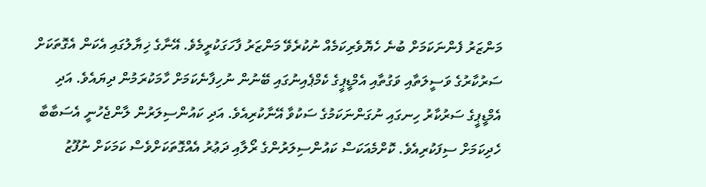މަންޒަރު ފެންނަކަމަށް ބުނެ ހެޔޮވެރިކަމެއް ނުކުރެވޭ މަންޒަރު ފާހަގަކުރީމެވެ. އޭނާގެ ޚިޔާލުގައި އެކަން އެގޮތަކަށް ސަރުކާރުގެ ވަސީލަތާއި ވަގުތާއި އެމްޑީޕީގެ ކެމްޕެއިނުގައި ބޭނުން ނުހިފާނެކަމަށް ހާމަކުރަމުން ދިޔައެވެ. އަދި އެމްޑީޕީގެ ސަރުކާރު ހިނގައި ނުގަންނަކަމުގެ ސަކުވާ އޭނާކުރިއެވެ. އަދި ކައުންސިލަރުން ލާންޖެހުނީ އެސަބާބާ ހެދިކަމަށް ސިފަކުރިއެވެ. ކޮށްމެއަކަސް ކައުންސިލަރުންގެ ރޯލާއި ދަޢުރު އެއްގޮތަކަށްވެސް ކަމަކަށް ނުފޫޒު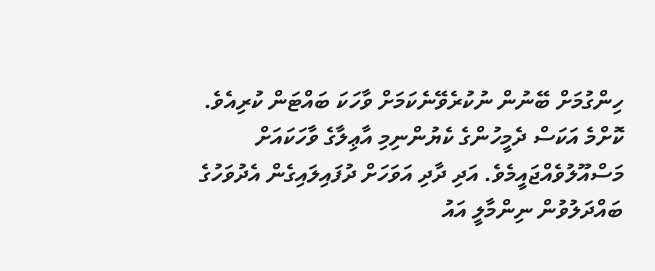ހިންގުމަށް ބޭނުން ނުކުރެވޭނެކަމަށް ވާހަކަ ބައްޓަން ކުރިއެވެ.
ކޮށްމެ އަކަސް ދެމީހުންގެ ކެޔުންނިމި އާޢިލާގެ ވާހަކައަށް މަސްއޫލުވެއްޖައީމެވެ. އަދި ދާދި އަވަހަށް ދުފައިލައިގެން އެދުވަހުގެ ބައްދަލުވުން ނިންމާލީ އައު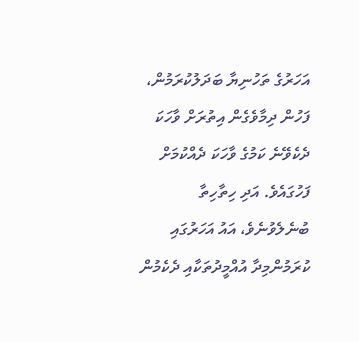އަހަރުގެ ތަހުނިޔާ ބަދަލުކުރަމުން، ފަހުން ދިމާވެގެން އިތުރަށް ވާހަކަ ދެކެވޭނެ ކަމުގެ ވާހަކަ ދެއްކުމަށް ފަހުގައެވެ. އަދި ހިތާހިތާ ބުނެލެވުނެވެ، އައު އަހަރުގައި ކުރަމުންމިދާ އުއްމީދުތަކާއި ދެކެމުން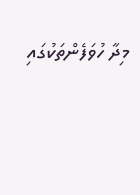މިދާ ހުވަފެންތަކުގައި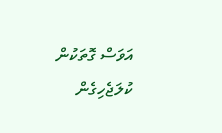އަވަސް ގޮތަކުން ކުލަޖެހިގެން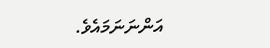އަންނަނަމައެވެ.